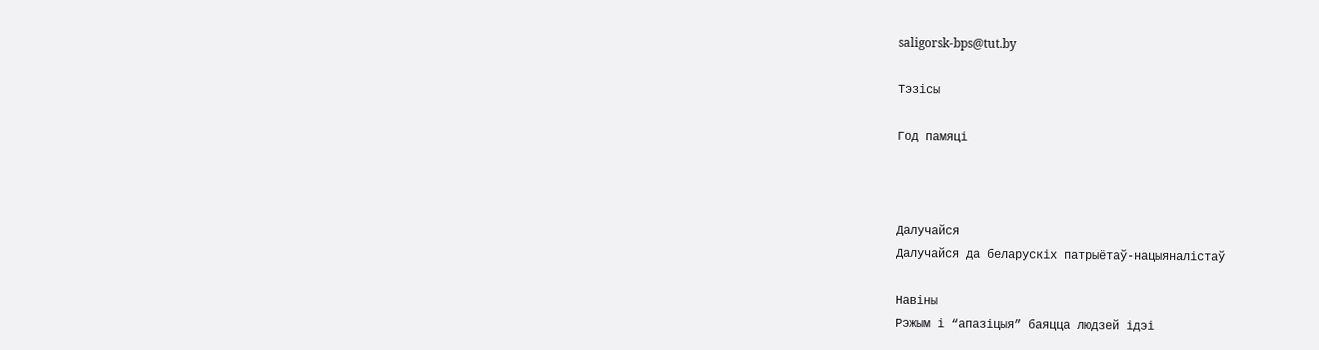saligorsk-bps@tut.by

Тэзісы

Год памяці



Далучайся
Далучайся да беларускіх патрыётаў-нацыяналістаў

Навіны
Рэжым і “апазіцыя” баяцца людзей ідэі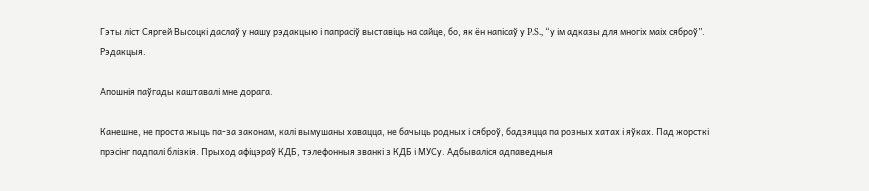Гэты ліст Сяргей Высоцкі даслаў у нашу рэдакцыю і папрасіў выставіць на сайце, бо, як ён напісаў у P.S., “у ім адказы для многіх маіх сяброў”.
Рэдакцыя.

Апошнія паўгады каштавалі мне дорага.

Канешне, не проста жыць па-за законам, калі вымушаны хавацца, не бачыць родных і сяброў, бадзяцца па розных хатах і яўках. Пад жорсткі прэсінг падпалі блізкія. Прыход афіцэраў КДБ, тэлефонныя званкі з КДБ і МУСу. Адбываліся адпаведныя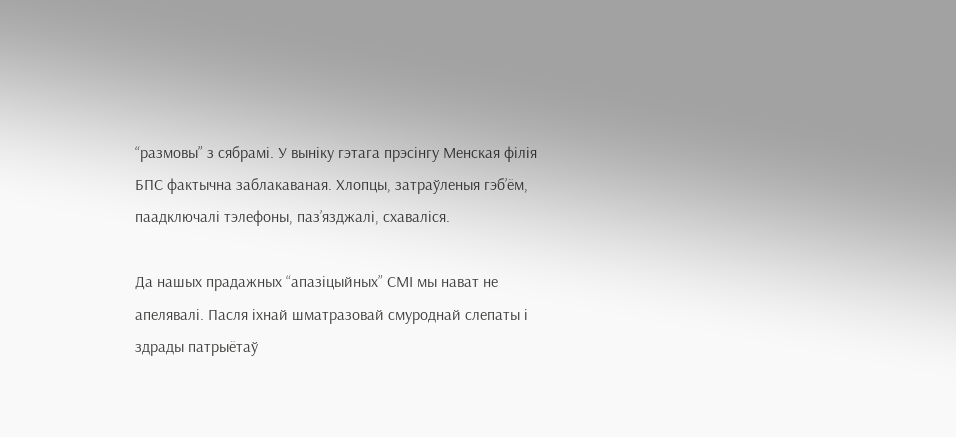“размовы” з сябрамі. У выніку гэтага прэсінгу Менская філія БПС фактычна заблакаваная. Хлопцы, затраўленыя гэб’ём, паадключалі тэлефоны, паз’язджалі, схаваліся.

Да нашых прадажных “апазіцыйных” СМІ мы нават не апелявалі. Пасля іхнай шматразовай смуроднай слепаты і здрады патрыётаў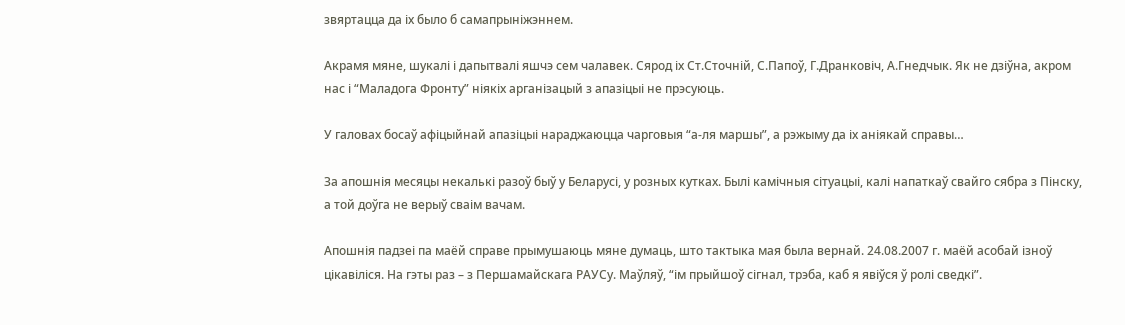звяртацца да іх было б самапрыніжэннем.

Акрамя мяне, шукалі і дапытвалі яшчэ сем чалавек. Сярод іх Ст.Сточній, С.Папоў, Г.Дранковіч, А.Гнедчык. Як не дзіўна, акром нас і “Маладога Фронту” ніякіх арганізацый з апазіцыі не прэсуюць.

У галовах босаў афіцыйнай апазіцыі нараджаюцца чарговыя “а-ля маршы”, а рэжыму да іх аніякай справы…

За апошнія месяцы некалькі разоў быў у Беларусі, у розных кутках. Былі камічныя сітуацыі, калі напаткаў свайго сябра з Пінску, а той доўга не верыў сваім вачам.

Апошнія падзеі па маёй справе прымушаюць мяне думаць, што тактыка мая была вернай. 24.08.2007 г. маёй асобай ізноў цікавіліся. На гэты раз – з Першамайскага РАУСу. Маўляў, “ім прыйшоў сігнал, трэба, каб я явіўся ў ролі сведкі”.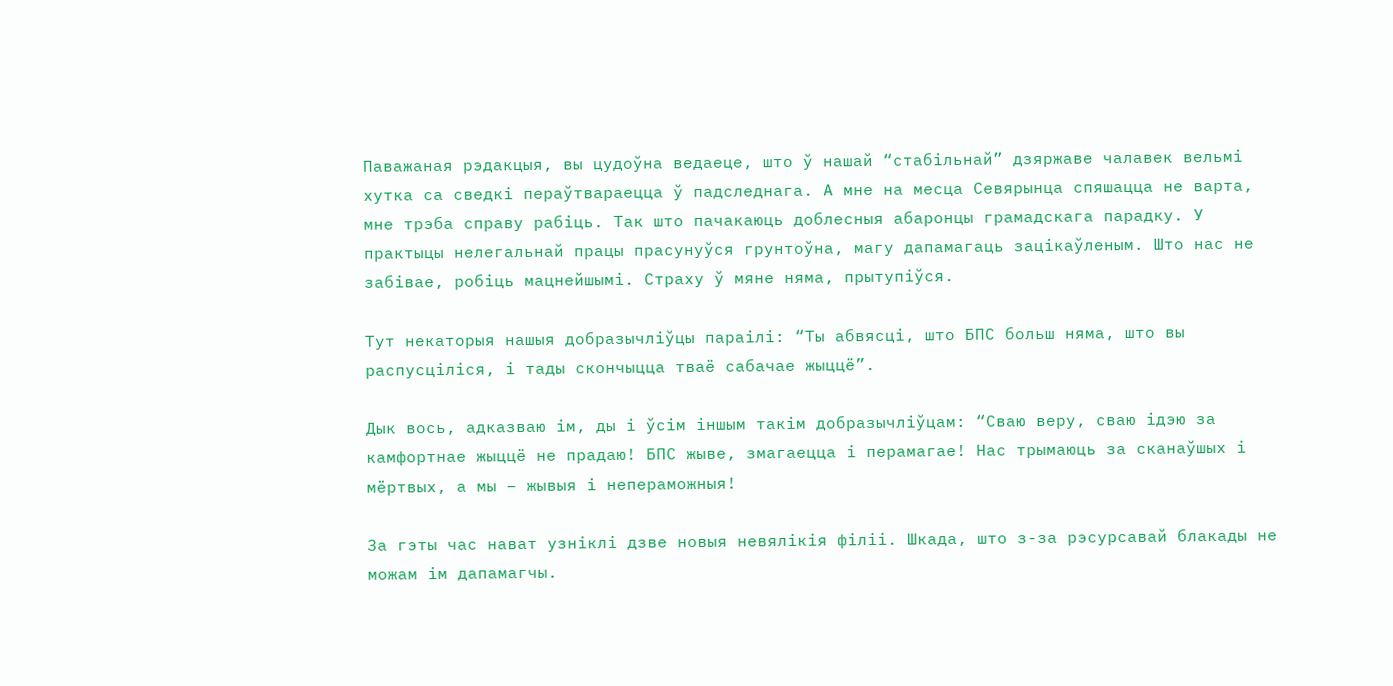Паважаная рэдакцыя, вы цудоўна ведаеце, што ў нашай “стабільнай” дзяржаве чалавек вельмі хутка са сведкі пераўтвараецца ў падследнага. А мне на месца Севярынца спяшацца не варта, мне трэба справу рабіць. Так што пачакаюць доблесныя абаронцы грамадскага парадку. У практыцы нелегальнай працы прасунуўся грунтоўна, магу дапамагаць зацікаўленым. Што нас не забівае, робіць мацнейшымі. Страху ў мяне няма, прытупіўся.

Тут некаторыя нашыя добразычліўцы параілі: “Ты абвясці, што БПС больш няма, што вы распусціліся, і тады скончыцца тваё сабачае жыццё”.

Дык вось, адказваю ім, ды і ўсім іншым такім добразычліўцам: “Сваю веру, сваю ідэю за камфортнае жыццё не прадаю! БПС жыве, змагаецца і перамагае! Нас трымаюць за сканаўшых і мёртвых, а мы – жывыя і непераможныя!

За гэты час нават узніклі дзве новыя невялікія філіі. Шкада, што з-за рэсурсавай блакады не можам ім дапамагчы.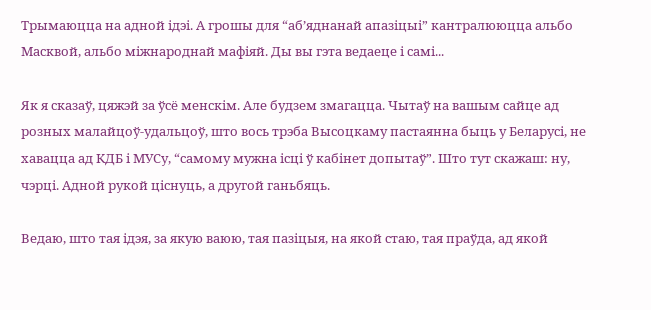Трымаюцца на адной ідэі. А грошы для “аб’яднанай апазіцыі” кантралююцца альбо Масквой, альбо міжнароднай мафіяй. Ды вы гэта ведаеце і самі...

Як я сказаў, цяжэй за ўсё менскім. Але будзем змагацца. Чытаў на вашым сайце ад розных малайцоў-удальцоў, што вось трэба Высоцкаму пастаянна быць у Беларусі, не хавацца ад КДБ і МУСу, “самому мужна ісці ў кабінет допытаў”. Што тут скажаш: ну, чэрці. Адной рукой ціснуць, а другой ганьбяць.

Ведаю, што тая ідэя, за якую ваюю, тая пазіцыя, на якой стаю, тая праўда, ад якой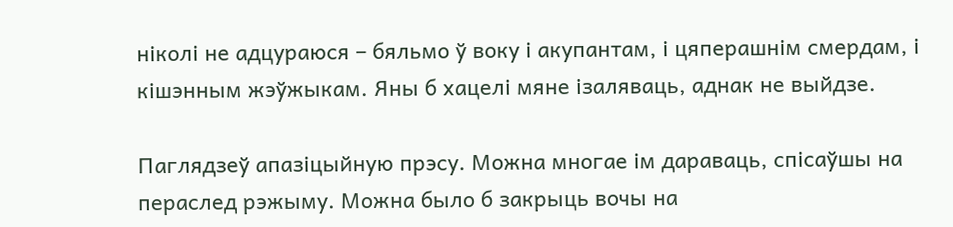ніколі не адцураюся – бяльмо ў воку і акупантам, і цяперашнім смердам, і кішэнным жэўжыкам. Яны б хацелі мяне ізаляваць, аднак не выйдзе.

Паглядзеў апазіцыйную прэсу. Можна многае ім дараваць, спісаўшы на пераслед рэжыму. Можна было б закрыць вочы на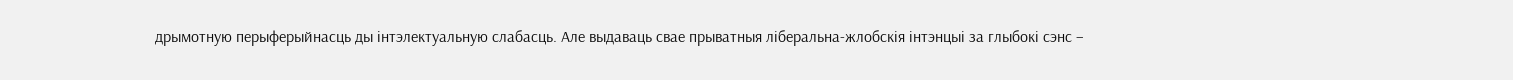дрымотную перыферыйнасць ды інтэлектуальную слабасць. Але выдаваць свае прыватныя ліберальна-жлобскія інтэнцыі за глыбокі сэнс –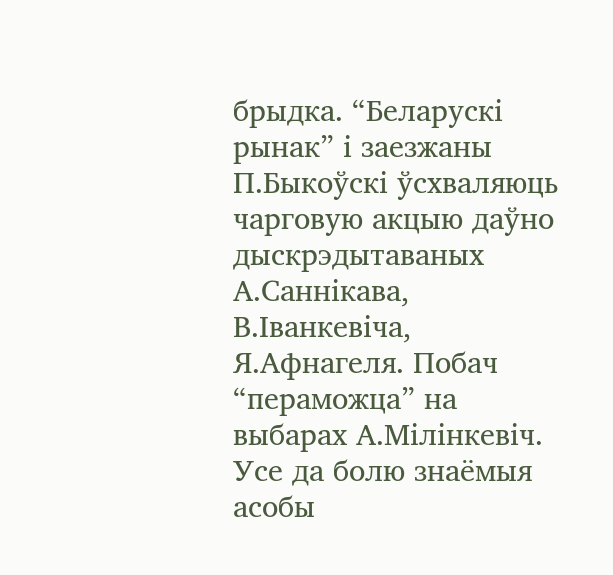брыдка. “Беларускі рынак” і заезжаны П.Быкоўскі ўсхваляюць чарговую акцыю даўно дыскрэдытаваных А.Саннікава, В.Іванкевіча, Я.Афнагеля. Побач “пераможца” на выбарах А.Мілінкевіч. Усе да болю знаёмыя асобы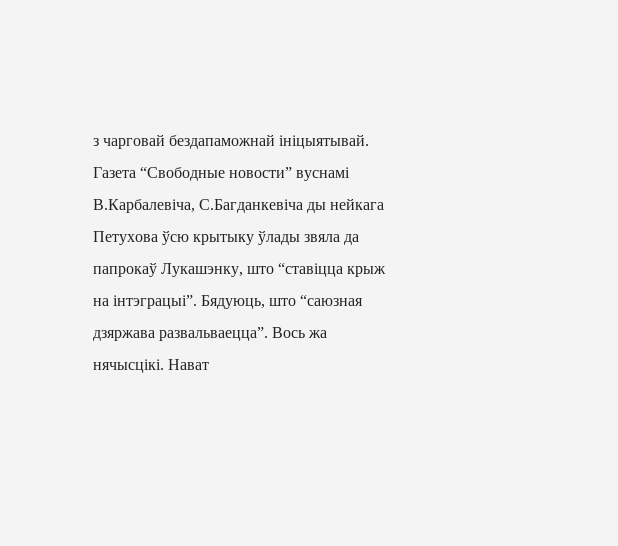з чарговай бездапаможнай ініцыятывай. Газета “Свободные новости” вуснамі В.Карбалевіча, С.Багданкевіча ды нейкага Петухова ўсю крытыку ўлады звяла да папрокаў Лукашэнку, што “ставіцца крыж на інтэграцыі”. Бядуюць, што “саюзная дзяржава развальваецца”. Вось жа нячысцікі. Нават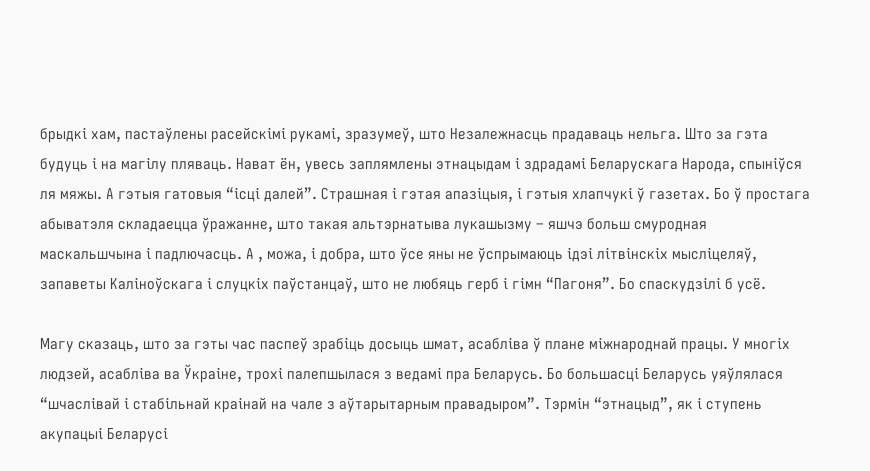брыдкі хам, пастаўлены расейскімі рукамі, зразумеў, што Незалежнасць прадаваць нельга. Што за гэта будуць і на магілу пляваць. Нават ён, увесь заплямлены этнацыдам і здрадамі Беларускага Народа, спыніўся ля мяжы. А гэтыя гатовыя “ісці далей”. Страшная і гэтая апазіцыя, і гэтыя хлапчукі ў газетах. Бо ў простага абыватэля складаецца ўражанне, што такая альтэрнатыва лукашызму – яшчэ больш смуродная маскальшчына і падлючасць. А , можа, і добра, што ўсе яны не ўспрымаюць ідэі літвінскіх мысліцеляў, запаветы Каліноўскага і слуцкіх паўстанцаў, што не любяць герб і гімн “Пагоня”. Бо спаскудзілі б усё.

Магу сказаць, што за гэты час паспеў зрабіць досыць шмат, асабліва ў плане міжнароднай працы. У многіх людзей, асабліва ва Ўкраіне, трохі палепшылася з ведамі пра Беларусь. Бо большасці Беларусь уяўлялася “шчаслівай і стабільнай краінай на чале з аўтарытарным правадыром”. Тэрмін “этнацыд”, як і ступень акупацыі Беларусі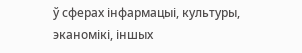ў сферах інфармацыі, культуры, эканомікі, іншых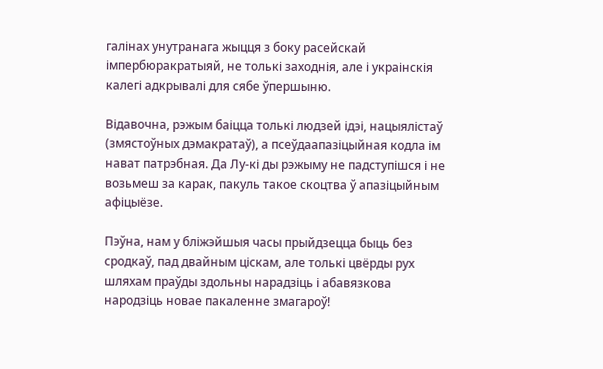галінах унутранага жыцця з боку расейскай імпербюракратыяй, не толькі заходнія, але і украінскія калегі адкрывалі для сябе ўпершыню.

Відавочна, рэжым баіцца толькі людзей ідэі, нацыялістаў (змястоўных дэмакратаў), а псеўдаапазіцыйная кодла ім нават патрэбная. Да Лу-кі ды рэжыму не падступішся і не возьмеш за карак, пакуль такое скоцтва ў апазіцыйным афіцыёзе.

Пэўна, нам у бліжэйшыя часы прыйдзецца быць без сродкаў, пад двайным ціскам, але толькі цвёрды рух шляхам праўды здольны нарадзіць і абавязкова народзіць новае пакаленне змагароў!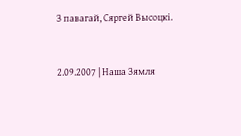З павагай, Сяргей Высоцкі.


2.09.2007 | Наша Зямля